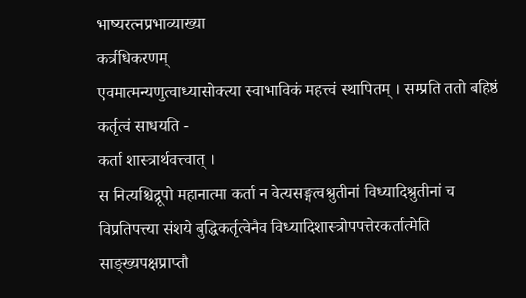भाष्यरत्नप्रभाव्याख्या
कर्त्रधिकरणम्
एवमात्मन्यणुत्वाध्यासोक्त्या स्वाभाविकं महत्त्वं स्थापितम् । सम्प्रति ततो बहिष्ठं कर्तृत्वं साधयति -
कर्ता शास्त्रार्थवत्त्वात् ।
स नित्यश्चिद्रूपो महानात्मा कर्ता न वेत्यसङ्गत्वश्रुतीनां विध्यादिश्रुतीनां च विप्रतिपत्त्या संशये बुद्धिकर्तृत्वेनैव विध्यादिशास्त्रोपपत्तेरकर्तात्मेति साङ्ख्यपक्षप्राप्तौ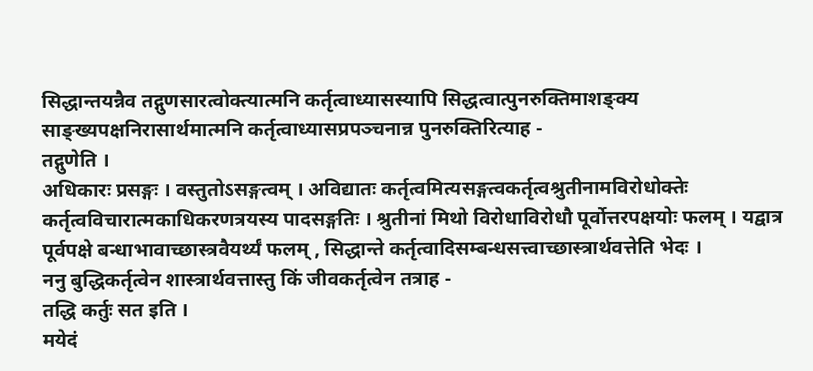सिद्धान्तयन्नैव तद्गुणसारत्वोक्त्यात्मनि कर्तृत्वाध्यासस्यापि सिद्धत्वात्पुनरुक्तिमाशङ्क्य साङ्ख्यपक्षनिरासार्थमात्मनि कर्तृत्वाध्यासप्रपञ्चनान्न पुनरुक्तिरित्याह -
तद्गुणेति ।
अधिकारः प्रसङ्गः । वस्तुतोऽसङ्गत्वम् । अविद्यातः कर्तृत्वमित्यसङ्गत्वकर्तृत्वश्रुतीनामविरोधोक्तेः कर्तृत्वविचारात्मकाधिकरणत्रयस्य पादसङ्गतिः । श्रुतीनां मिथो विरोधाविरोधौ पूर्वोत्तरपक्षयोः फलम् । यद्वात्र पूर्वपक्षे बन्धाभावाच्छास्त्रवैयर्थ्यं फलम् , सिद्धान्ते कर्तृत्वादिसम्बन्धसत्त्वाच्छास्त्रार्थवत्तेति भेदः ।
ननु बुद्धिकर्तृत्वेन शास्त्रार्थवत्तास्तु किं जीवकर्तृत्वेन तत्राह -
तद्धि कर्तुः सत इति ।
मयेदं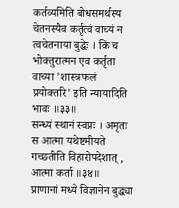कर्तव्यमिति बोधसमर्थस्य चेतनस्यैव कर्तृत्वं वाच्यं न त्वचेतनाया बुद्धेः । किं च भोक्तुरात्मन एव कर्तृता वाच्या 'शास्त्रफलं प्रयोक्तरि' इति न्यायादिति भावः ॥३३॥
सन्ध्यं स्थानं स्वप्नः । अमृतः स आत्मा यथेष्टमीयते गच्छतीति विहारोपदेशात् , आत्मा कर्ता ॥३४॥
प्राणानां मध्ये विज्ञानेन बुद्ध्या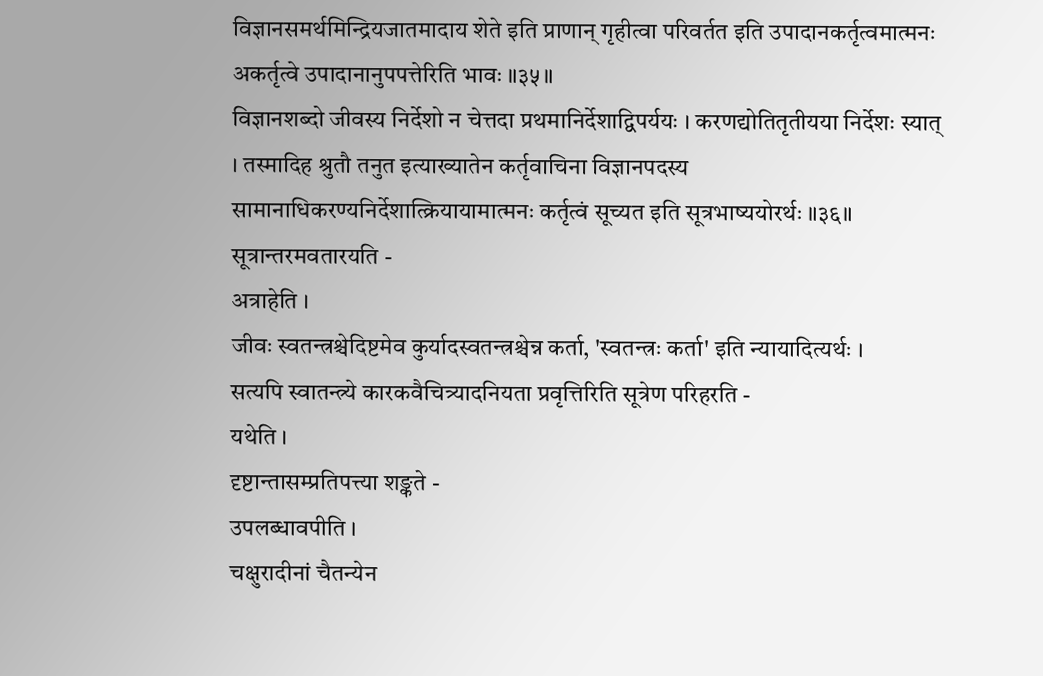विज्ञानसमर्थमिन्द्रियजातमादाय शेते इति प्राणान् गृहीत्वा परिवर्तत इति उपादानकर्तृत्वमात्मनः अकर्तृत्वे उपादानानुपपत्तेरिति भावः ॥३५॥
विज्ञानशब्दो जीवस्य निर्देशो न चेत्तदा प्रथमानिर्देशाद्विपर्ययः । करणद्योतितृतीयया निर्देशः स्यात् । तस्मादिह श्रुतौ तनुत इत्याख्यातेन कर्तृवाचिना विज्ञानपदस्य सामानाधिकरण्यनिर्देशात्क्रियायामात्मनः कर्तृत्वं सूच्यत इति सूत्रभाष्ययोरर्थः ॥३६॥
सूत्रान्तरमवतारयति -
अत्राहेति ।
जीवः स्वतन्त्रश्चेदिष्टमेव कुर्यादस्वतन्त्रश्चेन्न कर्ता, 'स्वतन्त्रः कर्ता' इति न्यायादित्यर्थः ।
सत्यपि स्वातन्त्र्ये कारकवैचित्र्यादनियता प्रवृत्तिरिति सूत्रेण परिहरति -
यथेति ।
दृष्टान्तासम्प्रतिपत्त्या शङ्कते -
उपलब्धावपीति ।
चक्षुरादीनां चैतन्येन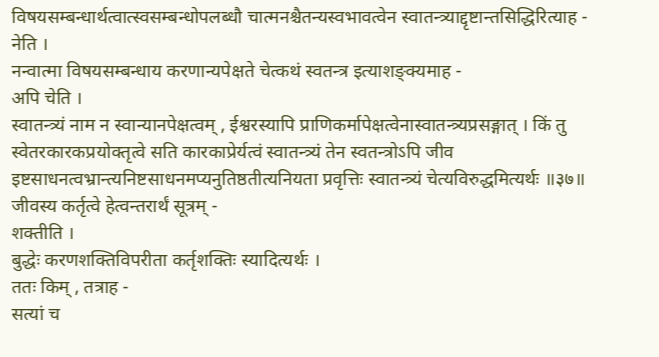विषयसम्बन्धार्थत्वात्स्वसम्बन्धोपलब्धौ चात्मनश्चैतन्यस्वभावत्वेन स्वातन्त्र्याद्दृष्टान्तसिद्धिरित्याह -
नेति ।
नन्वात्मा विषयसम्बन्धाय करणान्यपेक्षते चेत्कथं स्वतन्त्र इत्याशङ्क्यमाह -
अपि चेति ।
स्वातन्त्र्यं नाम न स्वान्यानपेक्षत्वम् , ईश्वरस्यापि प्राणिकर्मापेक्षत्वेनास्वातन्त्र्यप्रसङ्गात् । किं तु स्वेतरकारकप्रयोक्तृत्वे सति कारकाप्रेर्यत्वं स्वातन्त्र्यं तेन स्वतन्त्रोऽपि जीव इष्टसाधनत्वभ्रान्त्यनिष्टसाधनमप्यनुतिष्ठतीत्यनियता प्रवृत्तिः स्वातन्त्र्यं चेत्यविरुद्धमित्यर्थः ॥३७॥
जीवस्य कर्तृत्वे हेत्वन्तरार्थं सूत्रम् -
शक्तीति ।
बुद्धेः करणशक्तिविपरीता कर्तृशक्तिः स्यादित्यर्थः ।
ततः किम् , तत्राह -
सत्यां च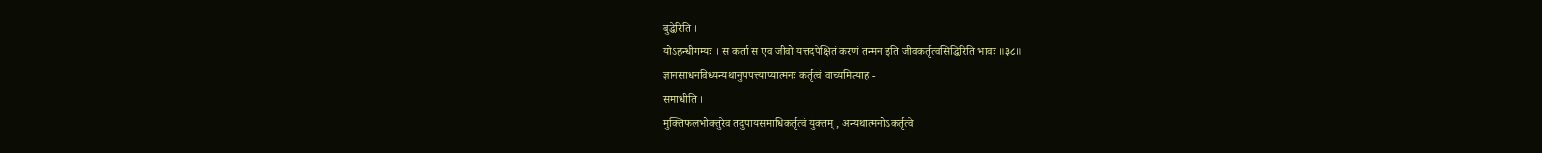बुद्धेरिति ।
योऽहन्धीगम्यः । स कर्ता स एव जीवो यत्तदपेक्षितं करणं तन्मन इति जीवकर्तृत्वसिद्धिरिति भावः ॥३८॥
ज्ञानसाधनविध्यन्यथानुपपत्त्याप्यात्मनः कर्तृत्वं वाच्यमित्याह -
समाधीति ।
मुक्तिफलभोक्तुरेव तदुपायसमाधिकर्तृत्वं युक्तम् , अन्यथात्मनोऽकर्तृत्वे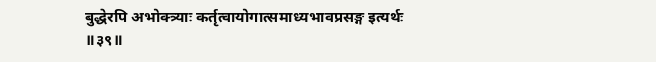बुद्धेरपि अभोक्त्र्याः कर्तृत्वायोगात्समाध्यभावप्रसङ्ग इत्यर्थः ॥३९॥